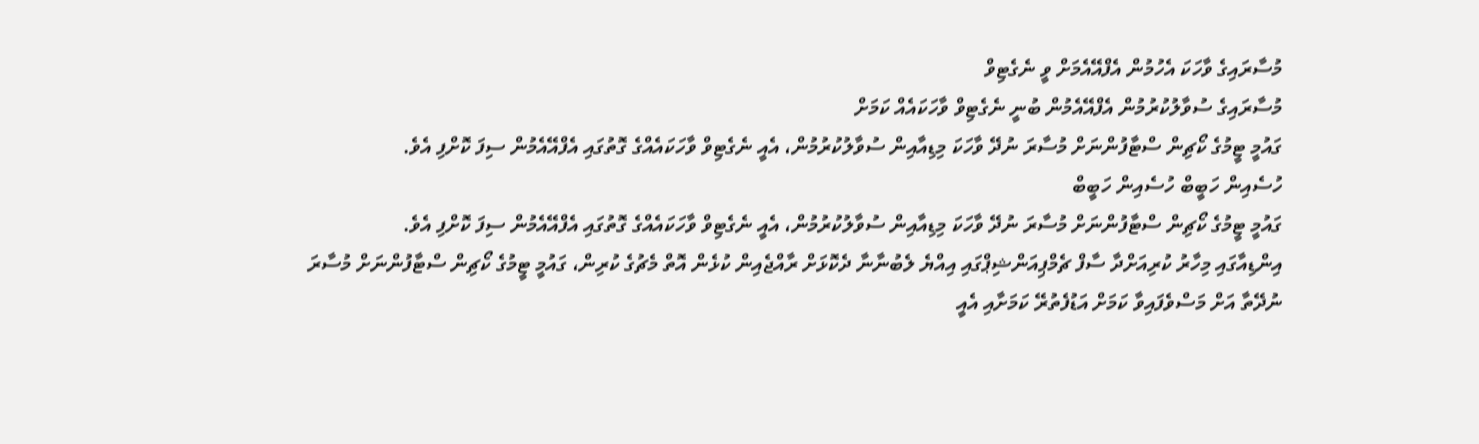މުސާރައިގެ ވާހަކަ އެހުމުން އެފްއޭއެމަށް ވީ ނެގެޓިވް
މުސާރައިގެ ސުވާލުކުރުމުން އެފްއޭއެމުން ބުނީ ނެގެޓިވް ވާހަކައެއް ކަމަށް
ގައުމީ ޓީމުގެ ކޯޗިން ސްޓާފުންނަށް މުސާރަ ނުދޭ ވާހަކަ މިޑިއާއިން ސުވާލުކުރުމުން، އެއީ ނެގެޓިވް ވާހަކައެއްގެ ގޮތުގައި އެފްއޭއެމުން ސިފަ ކޮށްފި އެވެ.
ހުސެއިން ހަބީބް ހުސެއިން ހަބީބް
ގައުމީ ޓީމުގެ ކޯޗިން ސްޓާފުންނަށް މުސާރަ ނުދޭ ވާހަކަ މިޑިއާއިން ސުވާލުކުރުމުން، އެއީ ނެގެޓިވް ވާހަކައެއްގެ ގޮތުގައި އެފްއޭއެމުން ސިފަ ކޮށްފި އެވެ.
އިންޑިއާގައި މިހާރު ކުރިއަށްދާ ސާފް ޗެމްޕިއަންޝިޕްގައި އިއްޔެ ލެބުނާނާ ދެކޮޅަށް ރާއްޖެއިން ކުޅެން އޮތް މެޗުގެ ކުރިން، ގައުމީ ޓީމުގެ ކޯޗިން ސްޓާފުންނަށް މުސާރަ ނުދޭތާ އަށް މަސްވެފައިވާ ކަމަށް އަޑުފެތުރޭ ކަމަށާއި އެއީ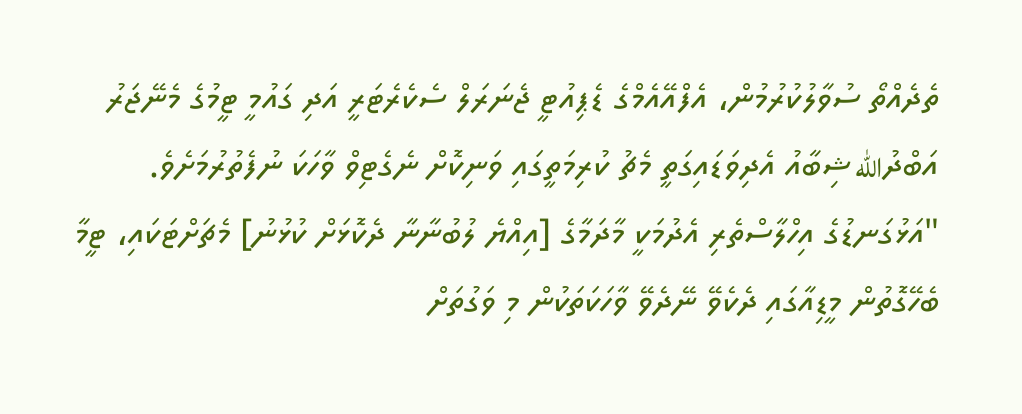ތެދެއްތޯ ސުވާލުކުރުމުން، އެފްއޭއެމްގެ ޑެޕިއުޓީ ޖެނަރަލް ސެކެރެޓަރީ އަދި ގައުމީ ޓީމުގެ މެނޭޖަރު އަބްދުالله ޝިބާއު އެދިވަޑައިގަތީ މެޗު ކުރިމަތީގައި ވަނިކޮށް ނެގެޓިވް ވާހަކަ ނުފެތުރުމަށެވެ.
"އަޅުގަނޑުގެ އިހްލާސްތެރި އެދުމަކީ މާދަމާގެ [އިއްޔެ ލުބުނާނާ ދެކޮޅަށް ކުޅުނު] މެޗަށްޓަކައި، ޓީމާ ބެހޭގޮތުން މީޑިއާގައި ދެކެވޭ ނޭދެވޭ ވާހަކަތަކުން މި ވަގުތަށް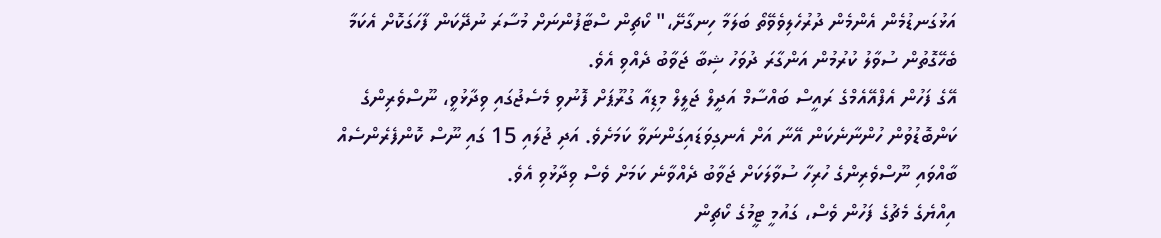އަޅުގަނޑުމެން އެންމެން ދުރުހެލިވެވޭތޯ ބަލަމާ ހިނގާށޭ،" ކޯޗިން ސްޓާފުންނަށް މުސާރަ ނުދޭކަން ފާހަގަކޮށް އެކަމާ ބެހޭގޮތުން ސުވާލު ކުރުމުން އަންގާރަ ދުވަހު ޝިބާ ޖަވާބު ދެއްވި އެވެ.
އޭގެ ފަހުން އެފްއޭއެމްގެ ރައީސް ބައްސާމް އަދީލް ޖަލީލް މިޑިއާ ގުރޫޕަށް ފޮނުވި މެސެޖުގައި ވިދާޅުވީ، ނޫސްވެރިންގެ ކަންބޮޑުވުން ހުންނާނެކަން އޭނާ އަށް އެނގިވަޑައިގަންނަވާ ކަމަށެވެ. އަދި ޖުލައި 15 ގައި ނޫސް ކޮންފެރެންސެއް ބާއްވައި ނޫސްވެރިންގެ ހުރިހާ ސުވާލަކަށް ޖަވާބު ދެއްވާނެ ކަމަށް ވެސް ވިދާޅުވި އެވެ.
އިއްޔެގެ މެޗުގެ ފަހުން ވެސް، ގައުމީ ޓީމުގެ ކޯޗިން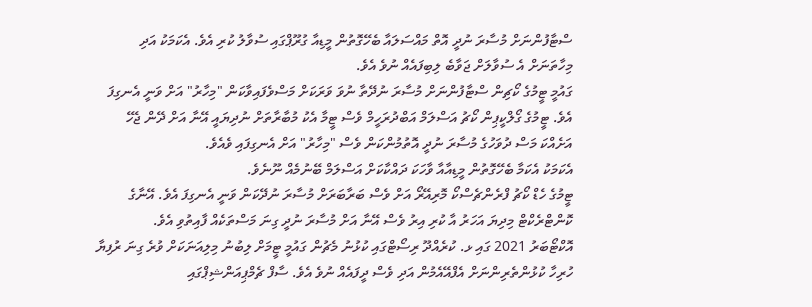ސްޓާފުންނަށް މުސާރަ ނުދީ އޮތް މައްސަލައާ ބެހޭގޮތުން މީޑިއާ ގުރޫޕްގައި ސުވާލު ކުރި އެވެ. އެކަމަކު އަދި މިހާތަނަށް އެ ސުވާލަށް ޖަވާބެ ލިބިފައެއް ނުވެ އެވެ.
ގައުމީ ޓީމުގެ ކޯޗިން ސްޓާފުންނަށް މުސާރަ ނުދޭތާ ނުވަ ވަރަކަށް މަސްވެފައިވާކަން "މިހާރު" އަށް ވަނީ އެނގިފަ އެވެ. ޓީމުގެ ގޯލްކީޕިން ކޯޗު އަސްލަމް އަބްދުރަހީމް ވެސް ޓީމާ އެކު މުބާރާތަށް ނުދިޔައީ އޭނާ އަށް ދޭން ޖެހޭ އަށެއްކަ މަސް ދުވަހުގެ މުސާރަ ނުދީ އޮތުމުންކަން ވެސް "މިހާރު" އަށް އެނގިފައި ވެއެވެ.
އެކަމަކު އެކަމާ ބެހޭގޮތުން މީޑިއާއާ ވާހަކަ ދައްކާކަށް އަސްލަމް ބޭނުމެއް ނޫނެވެ.
ޓީމުގެ ހެޑް ކޯޗު ފްރެންޗެސްކޯ މޮރިއޭރޯ އަށް ވެސް ބަރާބަރަށް މުސާރަ ނުދޭކަން ވަނީ އެނގިފަ އެވެ. އޭނާގެ ކޮންޓްރެކްޓް މިދިޔަ އަހަރު އާ ކުރި އިރު ވެސް އޭނާ އަށް މުސާރަ ނުދީ ގިނަ މަސްތަކެއް ފާއިތުވި އެވެ.
އޮކްޓޯބަރު 2021 ގައި ޅ. ކުރެއްދޫ ރިސޯޓްގައި ކުޅުނު މެޗުން ގައުމީ ޓީމަށް ލިބުނު މިލިއަނަކަށް ވުރެ ގިނަ ރުފިޔާ ހުރިހާ ކުޅުންތެރިންނަށް އެފްއޭއެމުން އަދި ވެސް ދީފައެއް ނުވެ އެވެ. ސާފް ޗެމްޕިއަންޝިޕްގައި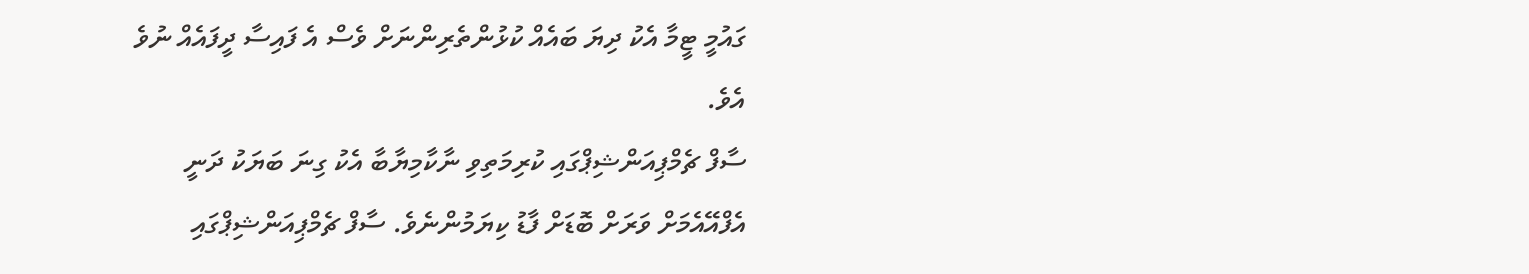ގައުމީ ޓީމާ އެކު ދިޔަ ބައެއް ކުޅުންތެރިންނަށް ވެސް އެ ފައިސާ ދީފައެއް ނުވެ އެވެ.
ސާފް ޗެމްޕިއަންޝިޕްގައި ކުރިމަތިވި ނާކާމިޔާބާ އެކު ގިނަ ބަޔަކު ދަނީ އެފްއޭއެމަށް ވަރަށް ބޮޑަށް ފާޑު ކިޔަމުންނެވެ. ސާފް ޗެމްޕިއަންޝިޕްގައި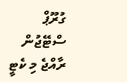ގުރޫޕް ސްޓޭޖުން ރާއްޖެ މި ކެޓީ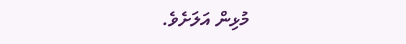މުޅިން އަލަށެވެ.